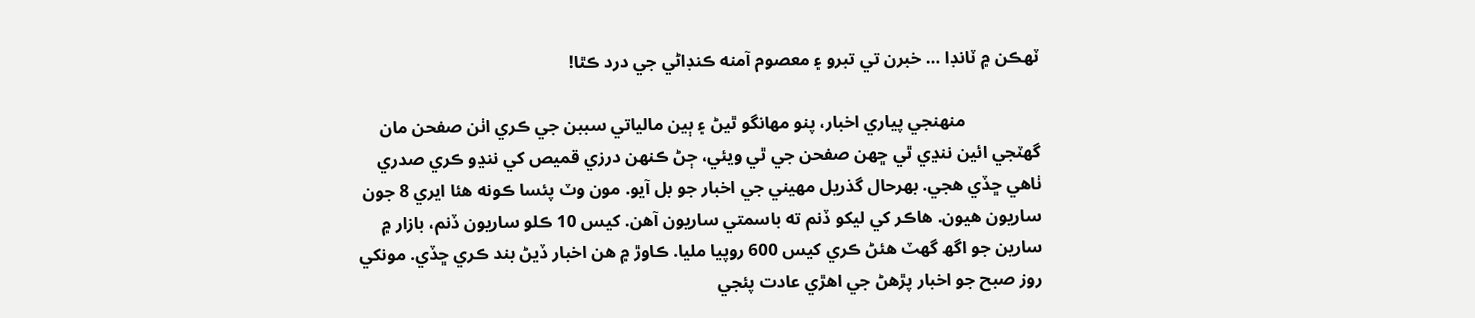ٽهڪن ۾ ٽانڊا … خبرن تي تبرو ۽ معصوم آمنه ڪنڊاڻي جي درد ڪٿا!

                 منهنجي پياري اخبار، پنو مهانگو ٿيڻ ۽ ٻين مالياتي سببن جي ڪري اٺن صفحن مان گھٽجي ائين ننڍي ٿي ڇهن صفحن جي ٿي ويئي، ڄڻ ڪنهن درزي قميص کي ننڍو ڪري صدري ٺاهي ڇڏي هجي. بھرحال گذريل مهيني جي اخبار جو بل آيو. مون وٽ پئسا ڪونه هئا ايري 8 جون ساريون هيون. ھاڪر کي ليکو ڏنم ته باسمتي ساريون آهن. کيس 10 ڪلو ساريون ڏنم، بازار ۾ سارين جو اگھ گھٽ هئڻ ڪري کيس 600 روپيا مليا. ڪاوڙ ۾ هن اخبار ڏيڻ بند ڪري ڇڏي. مونکي روز صبح جو اخبار پڙهڻ جي اهڙي عادت پئجي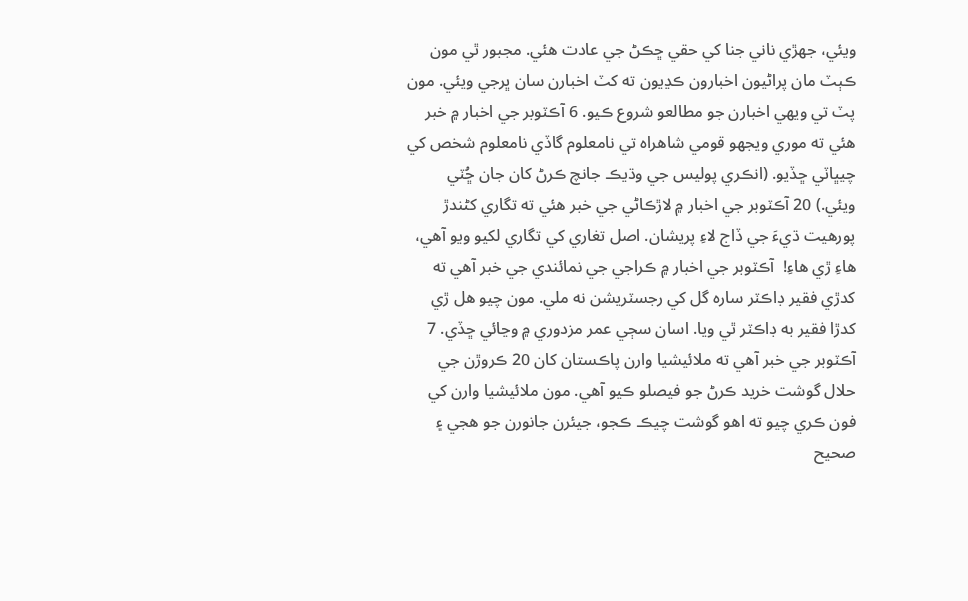ويئي، جھڙي ناني جنا کي حقي ڇڪڻ جي عادت هئي. مجبور ٿي مون ڪٻٽ مان پراڻيون اخبارون ڪڍيون ته کٽ اخبارن سان ڀرجي ويئي. مون پٽ تي ويهي اخبارن جو مطالعو شروع ڪيو. 6 آڪٽوبر جي اخبار ۾ خبر هئي ته موري ويجھو قومي شاهراه تي نامعلوم گاڏي نامعلوم شخص کي چيڀاٽي ڇڏيو. (انڪري پوليس جي وڌيڪ جانچ ڪرڻ کان جان ڇُٽي ويئي.) 20 آڪٽوبر جي اخبار ۾ لاڙڪاڻي جي خبر هئي ته تگاري کڻندڙ پورهيت ڌيءَ جي ڏاج لاءِ پريشان. اصل تغاري کي تگاري لکيو ويو آهي، هاءِ ڙي هاءِ!  آڪٽوبر جي اخبار ۾ ڪراجي جي نمائندي جي خبر آهي ته کدڙي فقير ڊاڪٽر ساره گل کي رجسٽريشن نه ملي. مون چيو هل ڙي کدڙا فقير به ڊاڪٽر ٿي ويا. اسان سڄي عمر مزدوري ۾ وڃائي ڇڏي. 7 آڪٽوبر جي خبر آهي ته ملائيشيا وارن پاڪستان کان 20 ڪروڙن جي حلال گوشت خريد ڪرڻ جو فيصلو ڪيو آهي. مون ملائيشيا وارن کي فون ڪري چيو ته اهو گوشت چيڪ ڪجو، جيئرن جانورن جو هجي ۽ صحيح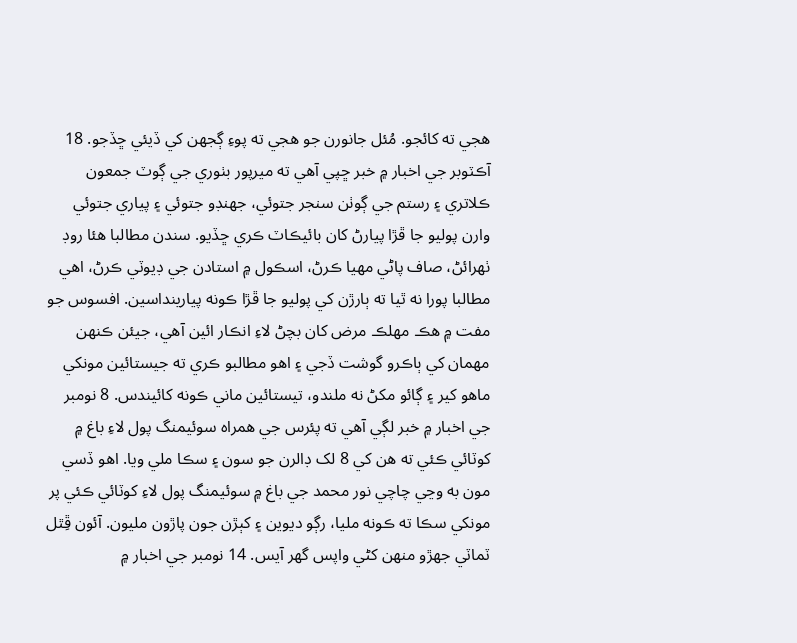هجي ته کائجو. مُئل جانورن جو هجي ته پوءِ ڳجھن کي ڏيئي ڇڏجو. 18 آڪٽوبر جي اخبار ۾ خبر ڇپي آهي ته ميرپور بٺوري جي ڳوٽ جمعون ڪلاتري ۽ رستم جي ڳوٺن سنجر جتوئي، جهنڊو جتوئي ۽ پياري جتوئي وارن پوليو جا ڦڙا پيارڻ کان بائيڪاٽ ڪري ڇڏيو. سندن مطالبا هئا روڊ ٺهرائڻ، صاف پاڻي مهيا ڪرڻ، اسڪول ۾ استادن جي ڊيوٽي ڪرڻ، اهي مطالبا پورا نه ٿيا ته ٻارڙن کي پوليو جا ڦڙا ڪونه پيارينداسين. افسوس جو مفت ۾ هڪ مهلڪ مرض کان بچڻ لاءِ انڪار ائين آهي، جيئن ڪنهن مهمان کي ٻاڪرو گوشت ڏجي ۽ اهو مطالبو ڪري ته جيستائين مونکي ماهو کير ۽ ڳائو مکڻ نه ملندو، تيستائين ماني ڪونه کائيندس. 8 نومبر جي اخبار ۾ خبر لڳي آهي ته پئرس جي همراه سوئيمنگ پول لاءِ باغ ۾ کوٽائي ڪئي ته هن کي 8 لک ڊالرن جو سون ۽ سڪا ملي ويا. اهو ڏسي مون به وڃي چاچي نور محمد جي باغ ۾ سوئيمنگ پول لاءِ کوٽائي ڪئي پر مونکي سڪا ته ڪونه مليا، رڳو ديوين ۽ کٻڙن جون پاڙون مليون. آئون ڦِٿل ٽماٽي جھڙو منهن کڻي واپس گھر آيس. 14 نومبر جي اخبار ۾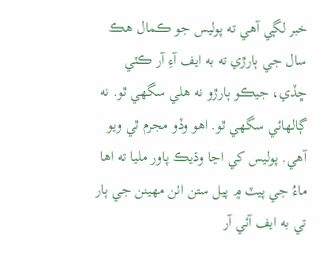خبر لڳي آهي ته پوليس جو ڪمال هڪ سال جي ٻارڙي ته به ايف آءِ آر ڪٽي ڇڏي، جيڪو ٻارڙو نه هلي سگھي ٿو. نه ڳالهائي سگھي ٿو. اهو وڏو مجرم ٿي ويو آهي. پوليس کي اڃا وڌيڪ پاور مليا ته اها ماءُ جي پيٽ ۾ پيل ستن اٺن مهينن جي ٻار تي به ايف آئي آر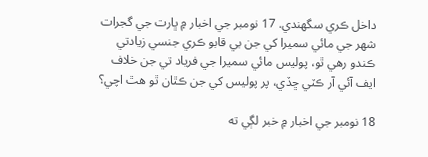داخل ڪري سگھندي. 17 نومبر جي اخبار ۾ ڀارت جي گجرات شهر جي مائي سميرا کي جن بي قابو ڪري جنسي زيادتي ڪندو رهي ٿو، پوليس مائي سميرا جي فرياد تي جن خلاف ايف آئي آر ڪٽي ڇڏي، پر پوليس کي جن ڪٿان ٿو هٿ اچي؟

18 نومبر جي اخبار ۾ خبر لڳي ته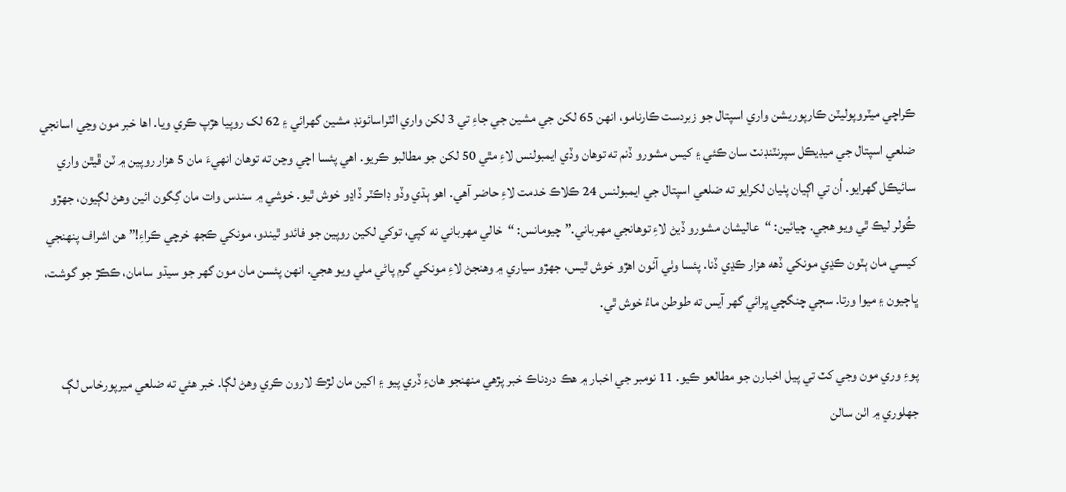ڪراچي ميٽروپوليٽن ڪارپوريشن واري اسپتال جو زبردست ڪارنامو، انهن 65 لکن جي مشين جي جاءِ تي 3 لکن واري الٽراسائونڊ مشين گھرائي ۽ 62 لک روپيا هڙپ ڪري ويا. اها خبر مون وڃي اسانجي ضلعي اسپتال جي ميڊيڪل سپرنٽنڊنٽ سان ڪئي ۽ کيس مشورو ڏنم ته توهان وڏي ايمبولنس لاءِ مٿي 50 لکن جو مطالبو ڪريو. اهي پئسا اچي وڃن ته توهان انهيءَ مان 5 هزار روپين ۾ ٽن ڦيٿن واري سائيڪل گھرايو. اُن تي اڳيان پٺيان لکرايو ته ضلعي اسپتال جي ايمبولنس 24 ڪلاڪ خدمت لاءِ حاضر آهي. اهو ٻڌي وڏو ڊاڪٽر ڏاڍو خوش ٿيو. خوشي ۾ سندس وات مان گِگون ائين وهڻ لڳيون، جھڙو ڪُولر ليڪ ٿي ويو هجي. چيائين: “عاليشان مشورو ڏيڻ لاءِ توهانجي مهرباني.” چيومانس: “خالي مهرباني نه کپي، توکي لکين روپين جو فائدو ٿيندو، مونکي ڪجھ خرچي ڪراءِ!” هن اشراف پنهنجي کيسي مان ٻٽون ڪڍي مونکي ڏهه هزار ڪڍي ڏنا. پئسا وٺي آئون اهڙو خوش ٿيس، جھڙو سياري ۾ وهنجڻ لاءِ مونکي گرم پاڻي ملي ويو هجي. انهن پئسن مان مون گھر جو سيڌو سامان، ڪڪڙ جو گوشت، ڀاڄيون ۽ ميوا ورتا. سڄي چنگچي ڀرائي گھر آيس ته طوطن ماءُ خوش ٿي.

پوءِ وري مون وجي کٽ تي پيل اخبارن جو مطالعو ڪيو. 11 نومبر جي اخبار ۾ هڪ دردناڪ خبر پڙهي منهنجو هانءِ ڏري پيو ۽ اکين مان لڙڪ لارون ڪري وهڻ لڳا. خبر هئي ته ضلعي ميرپورخاس لڳ جھلوري ۾ اٺن سالن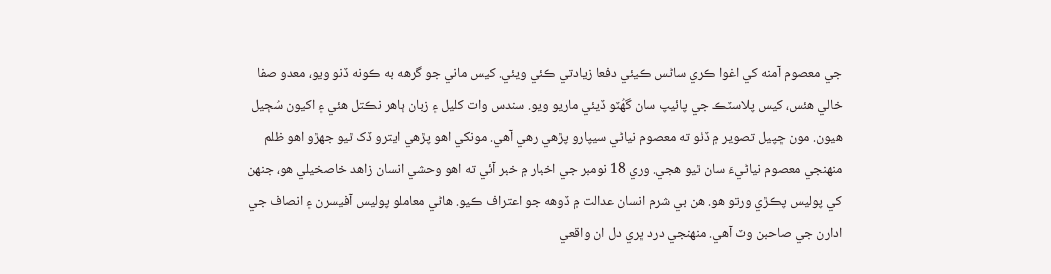جي معصوم آمنه کي اغوا ڪري ساڻس ڪيئي دفعا زيادتي ڪئي ويئي. کيس ماني جو گرهه به ڪونه ڏنو ويو، معدو صفا خالي هئس، کيس پلاسٽڪ جي پائيپ سان گھُٽو ڏيئي ماريو ويو. سندس وات کليل ۽ زبان ٻاهر نڪتل هئي ۽ اکيون سُڄيل هيون. مون ڇپيل تصوير ۾ ڏٺو ته معصوم نياڻي سيپارو پڙهي رهي آهي. مونکي اهو پڙهي ايترو ڏک ٿيو جھڙو اهو ظلم منهنجي معصوم نياڻيءَ سان ٿيو هجي. وري 18 نومبر جي اخبار ۾ خبر آئي ته اهو وحشي انسان زاهد خاصخيلي هو، جنهن کي پوليس پڪڙي ورتو هو. هن بي شرم انسان عدالت ۾ ڏوهه جو اعتراف ڪيو. هاڻي معاملو پوليس آفيسرن ۽ انصاف جي ادارن جي صاحبن وٽ آهي. منهنجي درد ڀري دل ان واقعي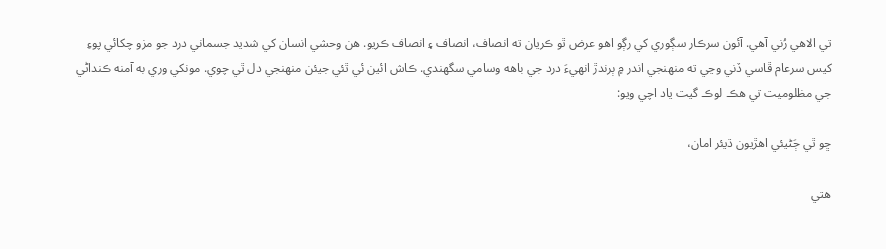تي الاهي رُني آهي. آئون سرڪار سڳوري کي رڳو اهو عرض ٿو ڪريان ته انصاف، انصاف ۽ انصاف ڪريو. هن وحشي انسان کي شديد جسماني درد جو مزو چکائي پوءِ کيس سرعام ڦاسي ڏني وڃي ته منهنجي اندر ۾ ٻرندڙ انهيءَ درد جي باهه وسامي سگھندي. ڪاش ائين ئي ٿئي جيئن منهنجي دل ٿي چوي. مونکي وري به آمنه ڪنداڻي جي مظلوميت تي هڪ لوڪ گيت ياد اچي ويو:

ڇو ٿي ڄَڻيئي اهڙيون ڌيئر امان،

هتي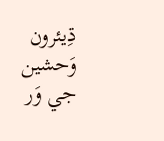ڌِيئرون وَحشين جي وَر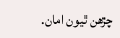چڙهن ٿيون امان.